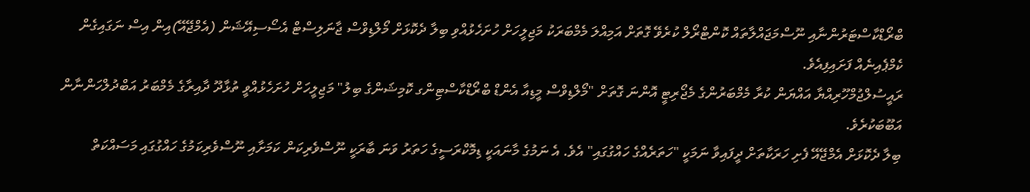ބްރޯޑްކާސްޓަރުންނާއި ނޫސްމަޖައްލާތައް ކޮންޓްރޯލް ކުރެވޭ ގޮތަށް އަމިއްލަ މެމްބަރަކު މަޖިލީހަށް ހުށަހެޅުއްވި ބިލާ ދެކޮޅަށް މޯލްޑިވްސް ޖާނަލިސްޓް އެސޯސިއޭޝަން (އެމްޖޭއޭ)އިން އިސް ނަގައިގެން ކެމްޕެއިނެއް ފަށައިފިއެވެ.
ރައީސުލްޖުމްހޫރިއްޔާ އައްޔަން ކުރާ މެމްބަރުންގެ މެޖޯރިޓީ އޮންނަ ގޮތަށް "މޯލްޑިވްސް މީޑިއާ އެންޑް ބްރޯޑްކާސްޓިންގ ކޮމިޝަންގެ ބިލު" މަޖިލީހަށް ހުށަހެޅުއްވީ ތުޅާދޫ ދާއިރާގެ މެމްބަރު އަބްދުލްހަންނާން އަބޫބަކުރެވެ.
ބިލާ ދެކޮޅަށް އެމްޖޭއޭ ފެށި ހަރަކާތަށް ދީފައިވާ ނަމަކީ "ހަތަރެއްގެ ހައްގުގައި" އެވެ. އެ ނަމުގެ މާނައަކީ ޑިމޮކްރަސީގެ ހަތަރު ވަނަ ބާރަކީ ނޫސްވެރިކަން ކަމަށާއި ނޫސްވެރިކަމުގެ ހައްގުގައި މަސައްކަތް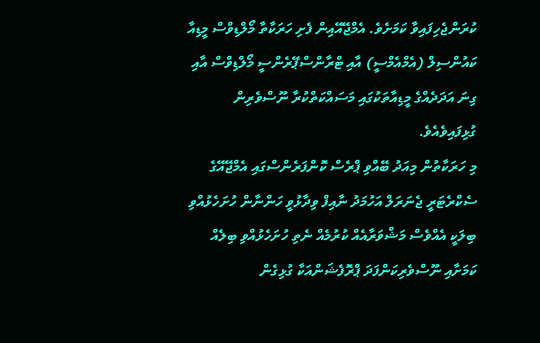ކުރަންޖެހިފައިވާ ކަމަށެވެ. އެމްޖޭއޭއިން ފެށި ހަރަކާތާ މޯލްޑިވްސް މީޑިއާ ކައުންސިލް (އެމްއެމްސީ) އާއި ޓްރާންސްޕޭރެންސީ މޯލްޑިވްސް އާއި ގިނަ އަދަދެއްގެ މީޑިއާތަކުގައި މަސައްކަތްކުރާ ނޫސްވެރިން ގުޅިފައިވެއެވެ.
މި ހަރަކާތުން މިއަދު ބޭއްވި ޕްރެސް ކޮންފަރެންސްގައި އެމްޖޭއޭގެ ސެކްރެޓަރީ ޖެނަރަލް އަހުމަދު ނާއިފް ވިދާޅުވީ ހަންނާން ހުށަހެޅުއްވި ބިލަކީ އެއްވެސް މަޝްވަރާއެއް ކުރުމެއް ނެތި ހުށަހެޅުއްވި ބިލެއް ކަމަށާއި ނޫސްވެރިކަންފަދަ ޕްރޮފެޝަންއަކާ ގުޅިގެން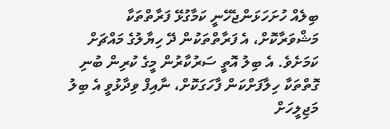ބިލެއް ހުށަހަޅަންޖެހޭނީ ކަމާގުޅޭ ފަރާތްތަކާ މަޝްވަރާކޮށް، އެ ފަރާތްތަކުން ދޭ ހިޔާލުގެ މައްޗަށް ކަމަށެވެ. އެ ބިލު އޮތީ ސަރުކާރުން މީގެ ކުރިން ބުނި ގޮތްތަކާ ހިލާފަށްކަން ފާހަގަކޮށް، ނާއިފް ވިދާޅުވީ އެ ބިލު މަޖިލީހަށް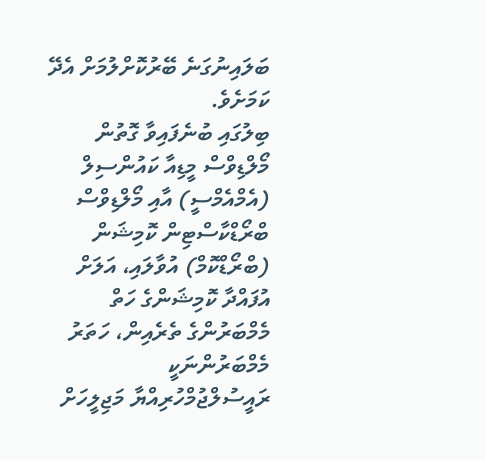ބަލައިނުގަނެ ބޭރުކޮށްލުމަށް އެދޭ ކަމަށެވެ.
ބިލުގައި ބުނެފައިވާ ގޮތުން މޯލްޑިވްސް މީޑިއާ ކައުންސިލް (އެމްއެމްސީ) އާއި މޯލްޑިވްސް ބްރޯޑްކާސްޓިން ކޮމިޝަން (ބްރޯޑްކޮމް) އުވާލައި، އަލަށް އުފައްދާ ކޮމިޝަންގެ ހަތް މެމްބަރުންގެ ތެރެއިން، ހަތަރު މެމްބަރުންނަކީ ރައީސުލްޖުމްހުރިއްޔާ މަޖިލީހަށް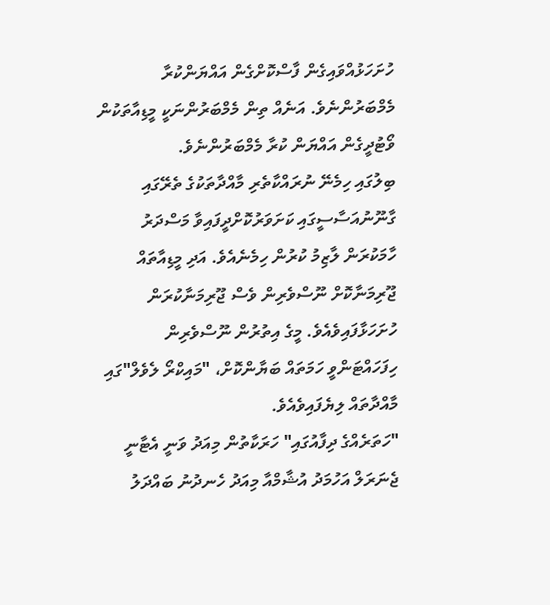ހުށަހަޅުއްވައިގެން ފާސްކޮށްގެން އައްޔަންކުރާ މެމްބަރުންނެވެ. އަނެއް ތިން މެމްބަރުންނަކީ މީޑިއާތަކުން ވޯޓުދީގެން އައްޔަން ކުރާ މެމްބަރުންނެވެ.
ބިލުގައި ހިމެނޭ ނުރައްކާތެރި މާއްދާތަކުގެ ތެރޭގައި ގާނޫނުއަސާސީގައި ކަށަވަރުކޮށްދީފައިވާ މަސްދަރު ހާމަކުރަން ލާޒިމު ކުރުން ހިމެނެއެވެ. އަދި މީޑިއާތައް ޖޫރިމަނާކޮށް ނޫސްވެރިން ވެސް ޖޫރިމަނާކުރަން ހުށަހަޅާފައިވެއެވެ. މީގެ އިތުރުން ނޫސްވެރިން ހިފަހައްޓަންވީ ހަމަތައް ބަޔާންކޮށް، "މައިކްރޯ ލެވެލް"ގައި މާއްދާތައް ލިޔެފައިވެއެވެ.
"ހަތަރެއްގެ ދިފާއުގައި" ހަރަކާތުން މިއަދު ވަނީ އެޓާނީ ޖެނަރަލް އަހުމަދު އުޝާމްއާ މިއަދު ހެނދުނު ބައްދަލު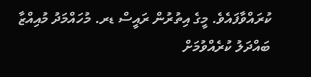ކުރައްވާފައެވެ. މީގެ އިތުރުން ރައީސް ޑރ. މުހައްމަދު މުއިއްޒާ ބައްދަލު ކުރެއްވުމަށް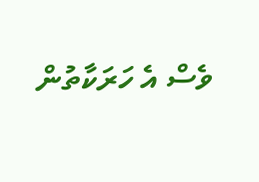ވެސް އެ ހަރަކާތުން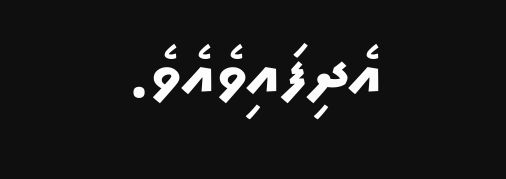އެދިފައިވެއެވެ.